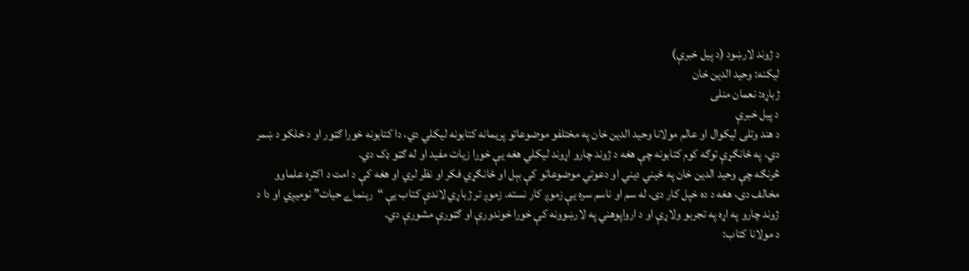د ژوند لارښود (د پیل خبرې)
لیکنه: وحید الدین خان
ژباړه: نعمان منلی
د پیل خبرې
د هند وتلی لیکوال او عالم مولانا وحید الدین خان په مختلفو موضوعاتو پریمانه کتابونه لیکلي دي، دا کتابونه خورا ګټور او د خلکو د ښمر دي، په ځانګړې توګه کوم کتابونه چې هغه د ژوند چارو اړوند لیکلي هغه یې خورا زیات مفید او له ګټو ډک دي.
څرنګه چې وحید الدین خان په ځیني دیني او دعوتي موضوعاتو کې بېل او ځانګړي فکر او نظر لري او هغه کې د امت د اکثره علماوو مخالف دی، هغه د ده خپل کار دی، له سم او ناسم سره یې زموږ کار نسته. زموږ تر ژباړي لاندې کتاب یې “رہنماے حیات” نومیږي او دا د ژوند چارو په اړه په تجربو ولاړې او د ارواپوهني په لارښوونه کې خورا خوندورې او ګټورې مشورې دي.
د مولانا کتاب: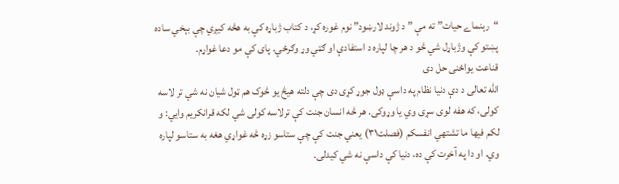“رہنماے حیات” ته مې ” د ژوند لارښود” نوم غوره کړ، د کتاب ژباړه کې به هڅه کیږي چې بېخي ساده پښتو کې وژباړل شي څو د هر چا لپاره د استفادې او ګټي وړ وګرځي. پای کې مو دعا غواړم.
قناعت یواځنی حل دی
الله تعالی د دې دنیا نظام په داسې ډول جوړ کړی دی چې دلته هیڅ یو څوک هم ټول شیان نه شي تر لاسه کولی، که هفه لوی سړی وي یا وړوکی. هر څه انسان جنت کې ترلاسه کولی شي لکه قرانکریم وایي: و لكم فيها ما تشتهي انفسكم (فصلت۳۱) یعني جنت کې چې ستاسو زړه څه غواړي هغه به ستاسو لپاره وي. او دا په آخرت کې ده، دنیا کې داسې نه شي کیدلی.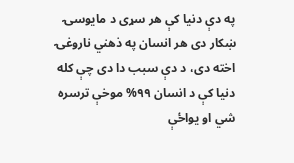په دې دنیا کې هر سړی د مایوسۍ ښکار دی هر انسان په ذهني ناروغۍ اخته دی، د دې سبب دا دی چې کله دنیا کې د انسان ۹۹% موخې ترسره شي او یواځې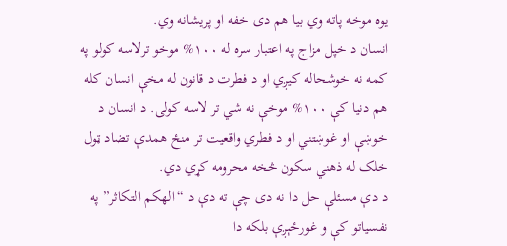یوه موخه پاته وي بیا هم دی خفه او پریشانه وي.
انسان د خپل مزاج په اعتبار سره له ۱۰۰% موخو ترلاسه کولو په کمه نه خوشحاله کیږي او د فطرت د قانون له مخې انسان کله هم دنیا کې ۱۰۰% موخې نه شي تر لاسه کولی. د انسان د خوښې او غوښتني او د فطري واقعیت تر منځ همدې تضاد ټول خلک له ذهني سکون څخه محرومه کړي دي.
د دې مسئلې حل دا نه دی چې ته دې د “الهکم التكاثر” په نفسیاتو کې و غورځېږې بلکه دا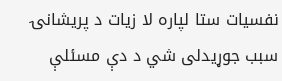نفسیات ستا لپاره لا زیات د پریشانۍ سبب جوړیدلی شي د دې مسئلې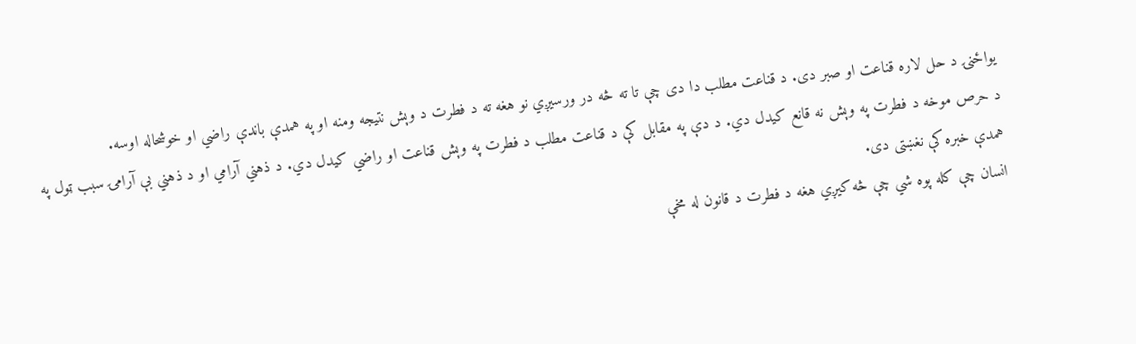یواځنۍ د حل لاره قناعت او صبر دی. د قناعت مطلب دا دی چې تا ته څه در ورسیږي نو هغه ته د فطرت د وېش نتیجه ومنه او په همدې باندې راضي او خوشحاله اوسه.
د حرص موخه د فطرت په وېش نه قانع کیدل دي. د دې په مقابل کې د قناعت مطلب د فطرت په وېش قناعت او راضي کیدل دي. د ذهني آرامي او د ذهني بې آرامۍ سبب ټول په همدې خبره کې نغښتی دی.
انسان چې کله پوه شي چې څه کیږي هغه د فطرت د قانون له مخې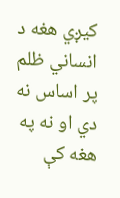کیږي هغه د انساني ظلم پر اساس نه دي او نه په هغه کې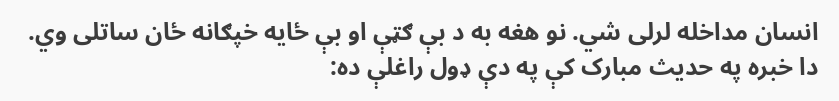انسان مداخله لرلی شي. نو هغه به د بې ګټې او بې ځایه خپګانه ځان ساتلی وي.
دا خبره په حدیث مبارک کې په دې ډول راغلې ده: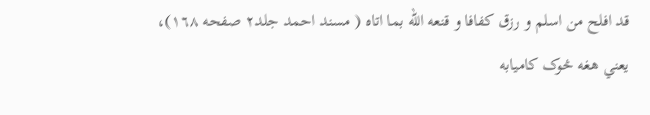قد افلح من اسلم و رزق كفافا و قنعه الله بما اتاه ( مسند احمد جلد٢ صفحه ١٦٨)، یعني هغه څوک کامیابه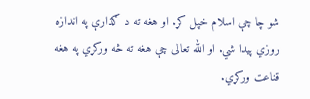شو چا چې اسلام خپل کړ. او هغه ته د ګذارې په اندازه روزي پیدا شي. او الله تعالی چې هغه ته څه ورکړي په هغه قناعت ورکړي.